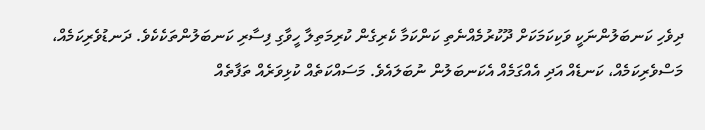ދިވެހި ކަނބަލުންނަކީ ވަކިކަމަކަށް ދޫކުރުމެއްނެތި ކަންކަމާ ކެރިގެން ކުރިމަތިލާ ހީވާގި ފިސާރި ކަނބަލުންތަކެކެވެ. ދަނޑުވެރިކަމެއް، މަސްވެރިކަމެއް، ކަނޑެއް އަދި އެއްގަމެއް އެކަނބަލުން ނުބަލައެވެ. މަސައްކަތެއް ކުޅިވަރެއް ތަފާތެއް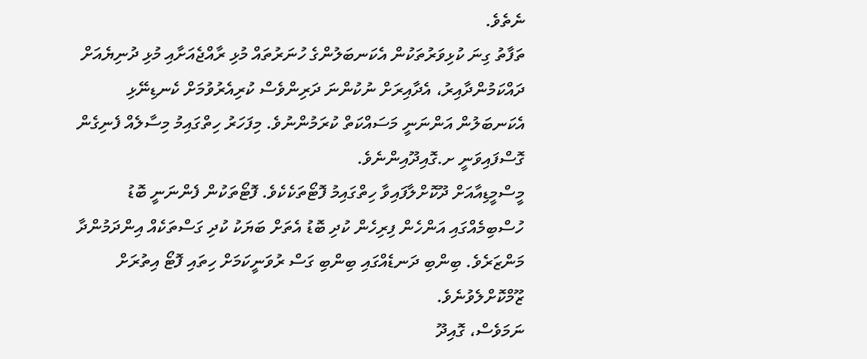ނެތެވެ.
ތަފާތު ގިނަ ކުޅިވަރުތަކުން އެކަނބަލުންގެ ހުނަރުތައް މުޅި ރާއްޖެއަށާއި މުޅި ދުނިޔެއަށް ދައްކަމުންދާއިރު، އެދާއިރަށް ނުކުންނަ ދަރިންވެސް ކުރިއެރުވުމަށް ކެނޑިނޭޅި އެކަނބަލުން އަންނަނީ މަސައްކަތް ކުރަމުންނުވެ. މިފަހަރު ހިތްގައިމު މިސާލެއް ފެނިގެން ގޮސްފައިވަނީ ށ.ގޮއިދޫއިންނެވެ.
މީސްމީޑިއާއަށް ދޫކޮށްލާފައިވާ ހިތްގައިމު ފޮޓޯތަކެކެވެ. ފޮޓޯތަކުން ފެންނަނީ ބޮޑު ހުސްބިމެއްގައި އަންހެން ފިރިހެން ކުދި ބޮޑު އެތަށް ބަޔަކު ކުދި ގަސްތަކެއް އިންދަމުންދާ މަންޒަރެވެ. ބިންބި ދަނޑެއްގައި ބިންބި ގަސް ރުވަނީކަމަށް ހިތައި ފޮޓޯ އިތުރަށް ޒޫމްކޮށްލެވުނެވެ.
ނަމަވެސް، ގޮއިދޫ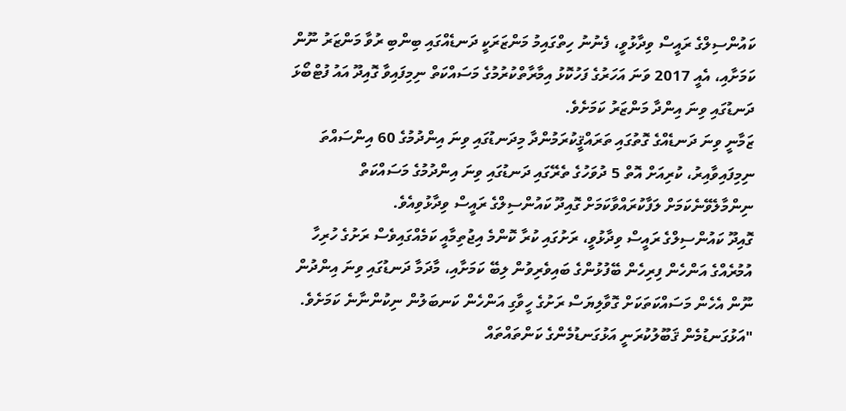ކައުންސިލްގެ ރައީސް ވިދާޅުވީ، ފެނުނު ހިތްގައިމު މަންޒަރަކީ ދަނޑެއްގައި ބިންބި ރުވާ މަންޒަރު ނޫން ކަމަށާއި، އެއީ 2017 ވަނަ އަހަރުގެ ފަހުކޮޅު އިމާރާތްކުރުމުގެ މަސައްކަތް ނިމިފައިވާ ގޮއިދޫ އައު ފުޓްބޯޅަ ދަނޑުގައި ވިނަ އިންދާ މަންޒަރު ކަމަށެވެ.
ޒަމާނީ ވިނަ ދަނޑެއްގެ ގޮތުގައި ތަރައްޤީކުރަމުންދާ މިދަނޑުގައި ވިނަ އިންދުމުގެ 60 އިންސައްތަ ނިމިފައިވާއިރު، ކުރިއަށް އޮތް 5 ދުވަހުގެ ތެރޭގައި ދަނޑުގައި ވިނަ އިންދުމުގެ މަސައްކަތް ނިންމާލެވޭނެކަމަށް ލަފާކުރައްވާކަމަށް ގޮއިދޫ ކައުންސިލްގެ ރައީސް ވިދާޅުވިއެވެ.
ގޮއިދޫ ކައުންސިލްގެ ރައީސް ވިދާޅުވީ، ރަށުގައި ކުރާ ކޮންމެ އިޖުތިމާއީ ކަމެއްގައިވެސް ރަށުގެ ހުރިހާ އުމުރެއްގެ އަންހެން ފިރިހެން ބޭފުޅުންގެ ބައިވެރިވުން ލިބޭ ކަމަށާއި، މާދަމާ ދަނޑުގައި ވިނަ އިންދުން ނޫން އެހެން މަސައްކަތަކަށް ގޮވާލިޔަސް ރަށުގެ ހީވާގި އަންހެން ކަނބަލުން ނިކުންނާނެ ކަމަށެވެ.
"އަޅުގަނޑުމެން ޤަބޫލުކުރަނީ އަޅުގަނޑުމެންގެ ކަންތައްތައް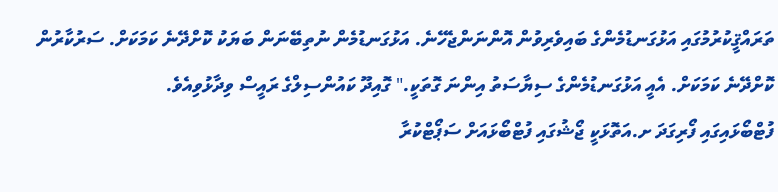ތަރައްޤީކުރުމުގައި އަޅުގަނޑުމެންގެ ބައިވެރިވުން އޮންނަންޖެހޭނެ. އަޅުގަނޑުމެން ނުތިބޭނަން ބަޔަކު ކޮށްދޭނެ ކަމަކަށް. ސަރުކާރުން ކޮށްދޭނެ ކަމަކަށް. އެއީ އަޅުގަނޑުމެންގެ ސިޔާސަތު އިންނަ ގޮތަކީ." ގޮއިދޫ ކައުންސިލްގެ ރައީސް ވިދާޅުވިއެވެ.
ފުޓްބޯޅައިގައި ފޯރިގަދަ ށ.އަތޮޅަކީ ޖޯޝުގައި ފުޓްބޯޅައަށް ސަޕޯޓްކުރާ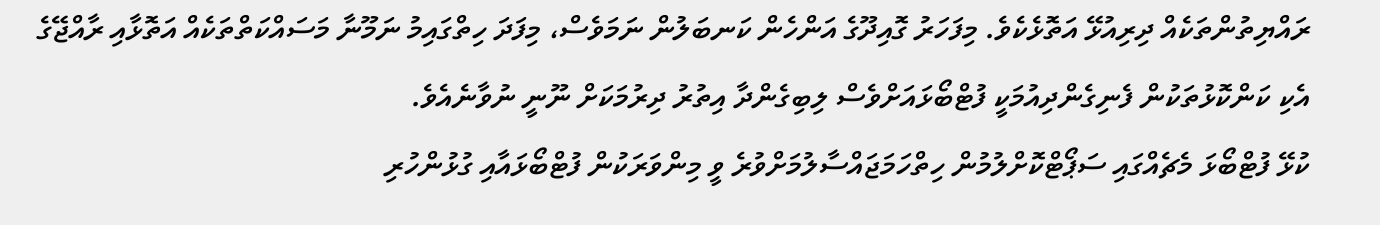ރައްޔިތުންތަކެއް ދިރިއުޅޭ އަތޮޅެކެވެ. މިފަހަރު ގޮއިދޫގެ އަންހެން ކަނބަލުން ނަމަވެސް، މިފަދަ ހިތްގައިމު ނަމޫނާ މަސައްކަތްތަކެއް އަތޮޅާއި ރާއްޖޭގެ އެކި ކަންކޮޅުތަކުން ފެނިގެންދިއުމަކީ ފުޓްބޯޅައަށްވެސް ލިބިގެންދާ އިތުރު ދިރުމަކަށް ނޫނީ ނުވާނެއެވެ.
ކުޅޭ ފުޓްބޯޅަ މެޗެއްގައި ސަޕޯޓްކޮށްލުމުން ހިތްހަމަޖައްސާލުމަށްވުރެ ވީ މިންވަރަކުން ފުޓްބޯޅައާއި ގުޅުންހުރި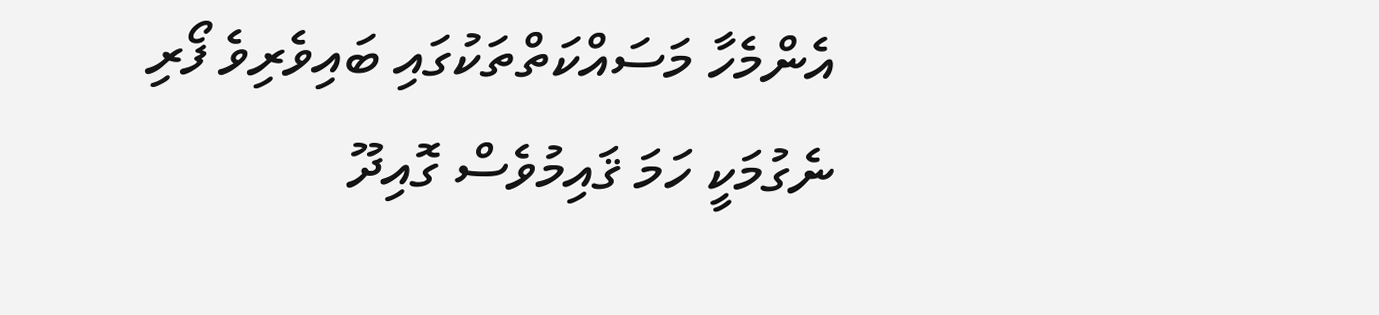އެންމެހާ މަސައްކަތްތަކުގައި ބައިވެރިވެ ފޯރި ނެގުމަކީ ހަމަ ޤައިމުވެސް ގޮއިދޫ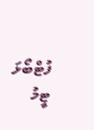ފުޓްބޯޅަ ޓީމު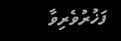ފަޚުރުވެރިވާ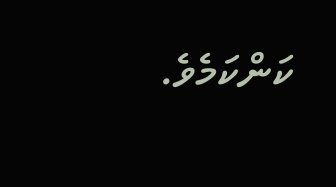ކަންކަމެވެ.